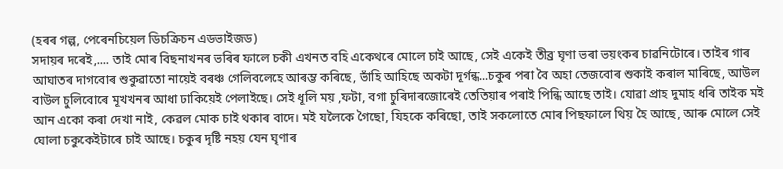(হৰৰ গল্প, পেৰেনচিয়েল ডিচক্ৰিচন এডভাইজড)
সদায়ৰ দৰেই,.... তাই মোৰ বিছনাখনৰ ভৰিৰ ফালে চকী এখনত বহি একেথৰে মোলে চাই আছে, সেই একেই তীব্ৰ ঘৃণা ভৰা ভয়ংকৰ চাৱনিটোৰে। তাইৰ গাৰ আঘাতৰ দাগবোৰ শুকুৱাতো নায়েই বৰঞ্চ গেলিবলেহে আৰম্ভ কৰিছে, ভাঁহি আহিছে অকটা দূৰ্গন্ধ...চকুৰ পৰা বৈ অহা তেজবোৰ শুকাই কৰাল মাৰিছে, আউল বাউল চুলিবোৰে মূখখনৰ আধা ঢাকিয়েই পেলাইছে। সেই ধূলি ময় ,ফটা, বগা চুৰিদাৰজোৰেই তেতিয়াৰ পৰাই পিন্ধি আছে তাই। যোৱা প্ৰাহ দুমাহ ধৰি তাইক মই আন একো কৰা দেখা নাই, কেৱল মোক চাই থকাৰ বাদে। মই যলৈকে গৈছো, যিহকে কৰিছো, তাই সকলোতে মোৰ পিছফালে থিয় হৈ আছে, আৰু মোলে সেই ঘোলা চকুকেইটাৰে চাই আছে। চকুৰ দৃষ্টি নহয় যেন ঘৃণাৰ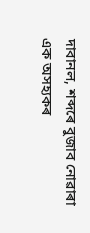দাবানল, শব্দৰে বুজাব নোৱাৰা এক অসহ্যকৰ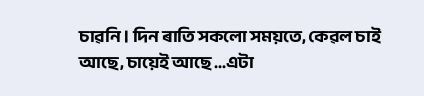চাৱনি। দিন ৰাতি সকলো সময়তে, কেৱল চাই আছে, চায়েই আছে ...এটা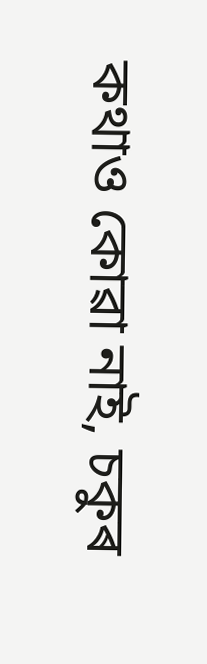কথাও কোৱা নাই, চকুৰ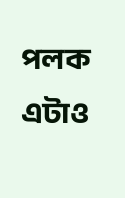পলক এটাও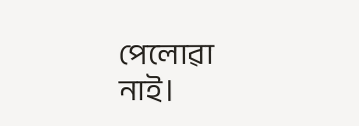পেলোৱা নাই।